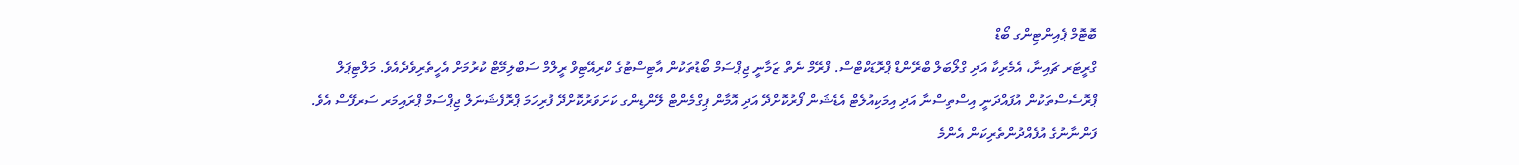ބޮޓޮމް ޕެއިންޓިންގ ބޯޑް
ގްރީޓަރ ޗައިނާ، އެމެރިކާ އަދި ގްލޯބަލް ބްރޭންޑް ޕްރޮޑަކްޓްސް. ފްރޭމް ނެތް ޒަމާނީ ޖިޕްސަމް ބޯޑުތަކުން އާޓިސްޓުގެ ކްރިއޭޓިވް ރީލްމް ސަބްލިމޭޓް ކުރުމަށް އެހީތެރިވެދެއެވެ. މަލްޓިޕަލް ޕްރޮސެސްތަކުން އުފައްދަނީ އިސްތިސްނާ އަދި އިމަކިއުލެޓް އެޑެޝަން ފޯރުކޮށްދޭ އަދި އޮމާން ޕިގްމެންޓް ލޭންޑިންގ ކަށަވަރުކޮށްދޭ ފުރިހަމަ ޕްރޮފެޝަނަލް ޖިޕްސަމް ޕްރައިމަރ ސަރފޭސް އެވެ. ފަންނާނުގެ އުފެއްދުންތެރިކަން އެންމެ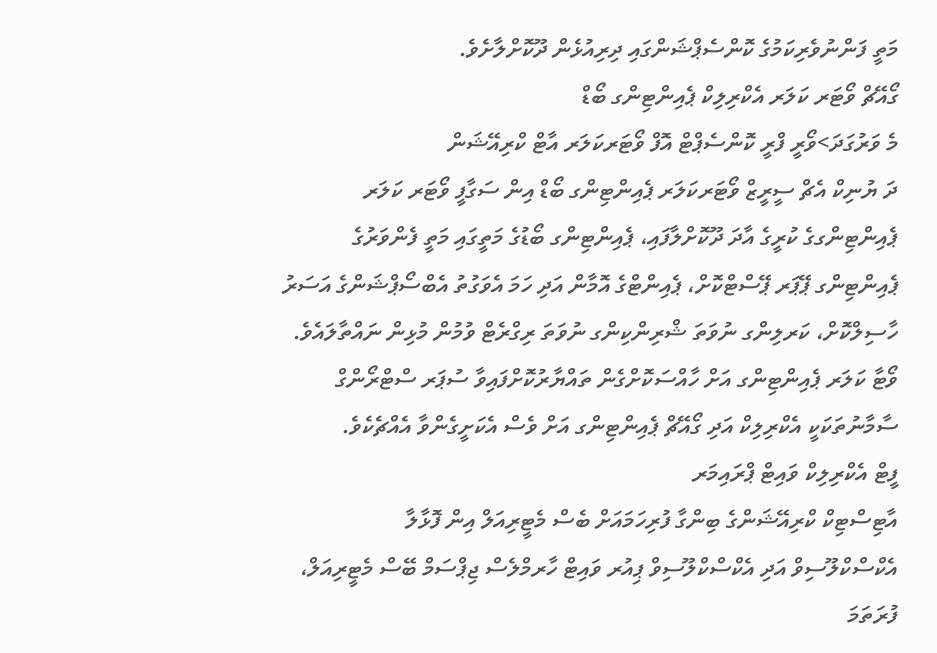މަތީ ފަންނުވެރިކަމުގެ ކޮންސެޕްޝަންގައި ދިރިއުޅެން ދޫކޮށްލާށެވެ.
ގޯއޭޗް ވޯޓަރ ކަލަރ އެކްރިލިކް ޕެއިންޓިންގ ބޯޑް
މެ ވަރުގަދަ>ވޯރީ ފްރީ ކޮންސެޕްޓް އޮފް ވޯޓަރކަލަރ އާޓް ކްރިއޭޝަން
ދަ ޔުނިކް އެޗް ސީރީޒް ވޯޓަރކަލަރ ޕެއިންޓިންގ ބޯޑް އިން ސަގާފީ ވޯޓަރ ކަލަރ ޕެއިންޓިންގގެ ކުރީގެ އާދަ ދޫކޮށްލާފައި، ޕެއިންޓިންގ ބޯޑުގެ މަތީގައި މަތީ ފެންވަރުގެ ޕެއިންޓިންގ ޕޭޕަރ ޕޭސްޓްކޮށް، ޕެއިންޓްގެ އޮމާން އަދި ހަމަ އެވަގުތު އެބްސޯޕްޝަންގެ އަސަރު ހާސިލްކޮށް، ކަރލިންގ ނުވަތަ ޝްރިންކިންގ ނުވަތަ ރިގްރެޓް ވުމުން މުޅިން ނައްތާލައެވެ. ވޯޓާ ކަލަރ ޕެއިންޓިންގ އަށް ހާއްސަކޮށްގެން ތައްޔާރުކޮށްފައިވާ ސުޕަރ ސްޓްރޯންގް ސާމާނުތަކަކީ އެކްރިލިކް އަދި ގޯއޭޗް ޕެއިންޓިންގ އަށް ވެސް އެކަށީގެންވާ އެއްޗެކެވެ.
ފީޓް އެކްރިލިކް ވައިޓް ޕްރައިމަރ
އާޓިސްޓިކް ކްރިއޭޝަންގެ ބިންގާ ފުރިހަމައަށް ބެސް މެޓީރިއަލް އިން ފޮޅާލާ
އެކްސްކްލޫސިވް އަދި އެކްސްކްލޫސިވް ޕިއުރ ވައިޓް ހާރމްލެސް ޖިޕްސަމް ބޭސް މެޓީރިއަލް، ފުރަތަމަ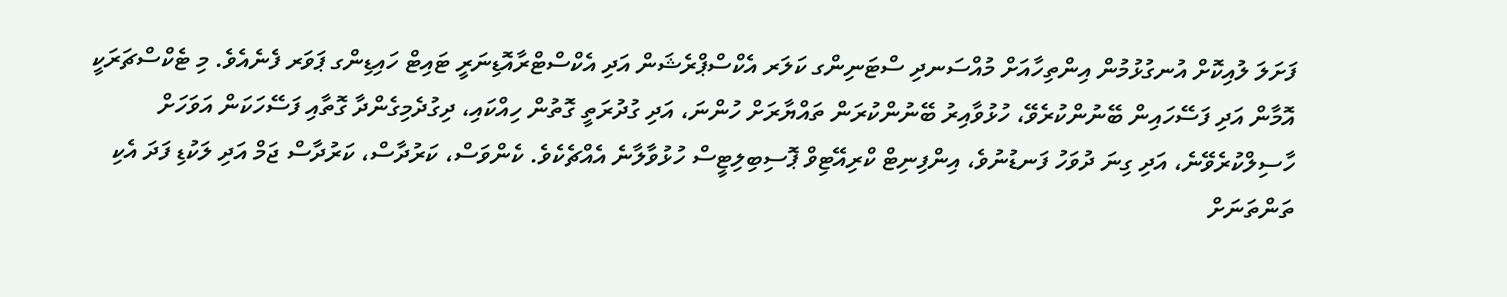ފަށަލަ ލުއިކޮށް އުނގުޅުމުން އިންތިހާއަށް މުއްސަނދި ސްޓަނިންގ ކަލަރ އެކްސްޕްރެޝަން އަދި އެކްސްޓްރާއޮޑިނަރީ ޓައިޓް ހައިޑިންގ ޕަވަރ ފެނެއެވެ. މި ޓެކްސްޗަރަކީ އޮމާން އަދި ފަސޭހައިން ބޭނުންކުރެވޭ، ހުޅުވާއިރު ބޭނުންކުރަން ތައްޔާރަށް ހުންނަ، އަދި ގުދުރަތީ ގޮތުން ހިއްކައި، ދިގުދެމިގެންދާ ގޮތާއި ފަސޭހަކަން އަވަހަށް ހާސިލްކުރެވޭނެ، އަދި ގިނަ ދުވަހު ފަނޑުނުވެ، އިންފިނިޓް ކްރިއޭޓިވް ޕޮސިބިލިޓީސް ހުޅުވާލާނެ އެއްޗެކެވެ. ކެންވަސް، ކަރުދާސް، ކަރުދާސް ޖަމް އަދި ލަކުޑި ފަދަ އެކި ތަންތަނަށް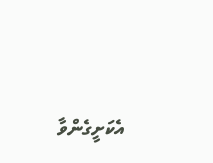އެކަށީގެންވާ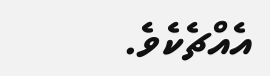އެއްޗެކެވެ.